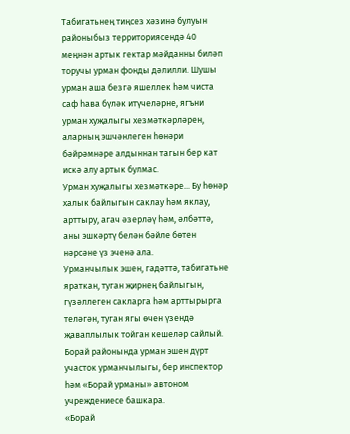Табигатьнең тиңсез хәзинә булуын районыбыз территориясендә 40 меңнән артык гектар мәйданны биләп торучы урман фонды дәлилли. Шушы урман аша безгә яшеллек һәм чиста саф һава бүләк итүчеләрне, ягъни урман хуҗалыгы хезмәткәрләрен, аларның эшчәнлеген һөнәри бәйрәмнәре алдыннан тагын бер кат искә алу артык булмас.
Урман хуҗалыгы хезмәткәре... Бу һөнәр халык байлыгын саклау һәм яклау, арттыру, агач әзерләү һәм, әлбәттә, аны эшкәртү белән бәйле бөтен нәрсәне үз эченә ала.
Урманчылык эшен, гадәттә, табигатьне яраткан, туган җирнең байлыгын, гүзәллеген сакларга һәм арттырырга теләгән, туган ягы өчен үзендә җаваплылык тойган кешеләр сайлый. Борай районында урман эшен дүрт участок урманчылыгы, бер инспектор һәм «Борай урманы» автоном учреждениесе башкара.
«Борай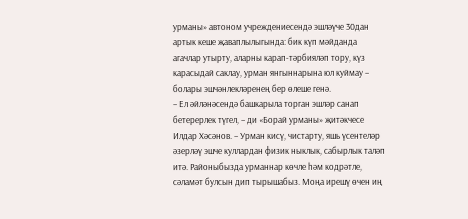урманы» автоном учреждениесендә эшләүче 30дан артык кеше җаваплылыгында: бик күп мәйданда агачлар утырту, аларны карап-тәрбияләп тору, күз карасыдай саклау, урман янгыннарына юл куймау – болары эшчәнлекләренең бер өлеше генә.
– Ел әйләнәсендә башкарыла торган эшләр санап бетерерлек түгел, – ди «Борай урманы» җитәкчесе Илдар Хәсәнов. – Урман кисү, чистарту, яшь үсентеләр әзерләү эшче куллардан физик ныклык, сабырлык таләп итә. Районыбызда урманнар көчле һәм кодрәтле, сәламәт булсын дип тырышабыз. Моңа ирешү өчен иң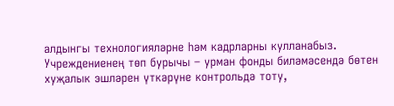алдынгы технологияләрне һәм кадрларны кулланабыз.
Учреждениенең төп бурычы – урман фонды биләмәсендә бөтен хуҗалык эшләрен үткәрүне контрольдә тоту,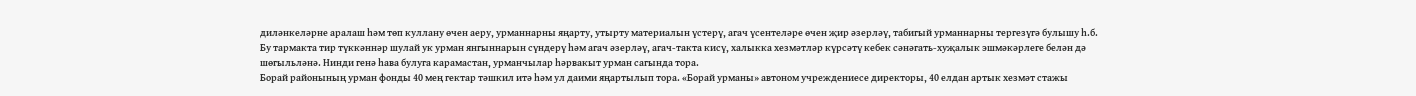диләнкеләрне аралаш һәм төп куллану өчен аеру, урманнарны яңарту, утырту материалын үстерү, агач үсентеләре өчен җир әзерләү, табигый урманнарны тергезүгә булышу һ.б.
Бу тармакта тир түккәннәр шулай ук урман янгыннарын сүндерү һәм агач әзерләү, агач-такта кисү, халыкка хезмәтләр күрсәтү кебек сәнәгать-хуҗалык эшмәкәрлеге белән дә шөгыльләнә. Нинди генә һава булуга карамастан, урманчылар һәрвакыт урман сагында тора.
Борай районының урман фонды 40 мең гектар тәшкил итә һәм ул даими яңартылып тора. «Борай урманы» автоном учреждениесе директоры, 40 елдан артык хезмәт стажы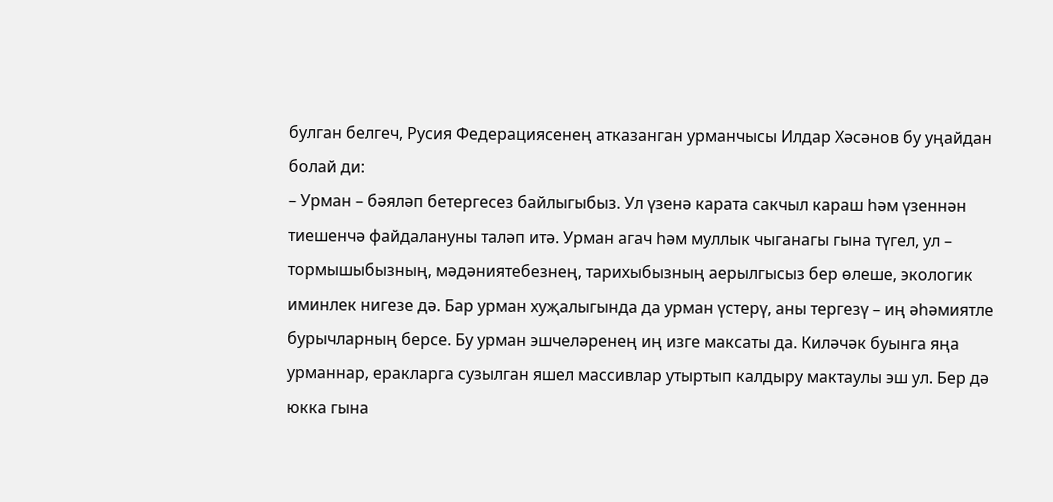булган белгеч, Русия Федерациясенең атказанган урманчысы Илдар Хәсәнов бу уңайдан болай ди:
– Урман – бәяләп бетергесез байлыгыбыз. Ул үзенә карата сакчыл караш һәм үзеннән тиешенчә файдалануны таләп итә. Урман агач һәм муллык чыганагы гына түгел, ул – тормышыбызның, мәдәниятебезнең, тарихыбызның аерылгысыз бер өлеше, экологик иминлек нигезе дә. Бар урман хуҗалыгында да урман үстерү, аны тергезү – иң әһәмиятле бурычларның берсе. Бу урман эшчеләренең иң изге максаты да. Киләчәк буынга яңа урманнар, еракларга сузылган яшел массивлар утыртып калдыру мактаулы эш ул. Бер дә юкка гына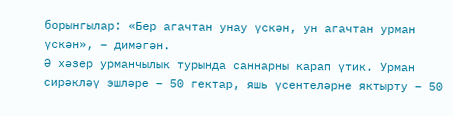борынгылар: «Бер агачтан унау үскән, ун агачтан урман үскән», – димәгән.
Ә хәзер урманчылык турында саннарны карап үтик. Урман сирәкләү эшләре – 50 гектар, яшь үсентеләрне яктырту – 50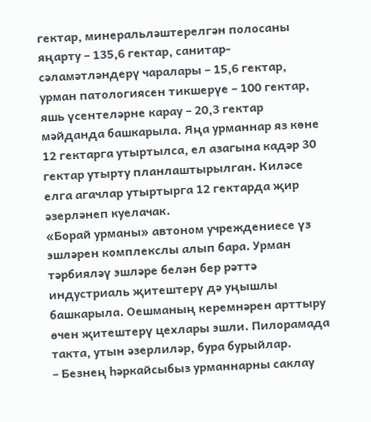гектар, минеральләштерелгән полосаны яңарту – 135,6 гектар, санитар-сәламәтләндерү чаралары – 15,6 гектар, урман патологиясен тикшерүе – 100 гектар, яшь үсентеләрне карау – 20,3 гектар мәйданда башкарыла. Яңа урманнар яз көне 12 гектарга утыртылса, ел азагына кадәр 30 гектар утырту планлаштырылган. Киләсе елга агачлар утыртырга 12 гектарда җир әзерләнеп куелачак.
«Борай урманы» автоном учреждениесе үз эшләрен комплекслы алып бара. Урман тәрбияләү эшләре белән бер рәттә индустриаль җитештерү дә уңышлы башкарыла. Оешманың керемнәрен арттыру өчен җитештерү цехлары эшли. Пилорамада такта, утын әзерлиләр, бура бурыйлар.
– Безнең һәркайсыбыз урманнарны саклау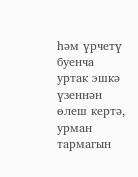һәм үрчетү буенча уртак эшкә үзеннән өлеш кертә, урман тармагын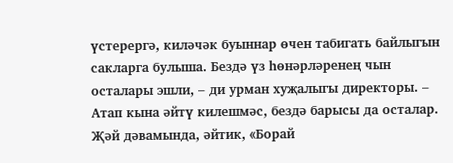үстерергә, киләчәк буыннар өчен табигать байлыгын сакларга булыша. Бездә үз һөнәрләренең чын осталары эшли, – ди урман хуҗалыгы директоры. – Атап кына әйтү килешмәс, бездә барысы да осталар. Җәй дәвамында, әйтик, «Борай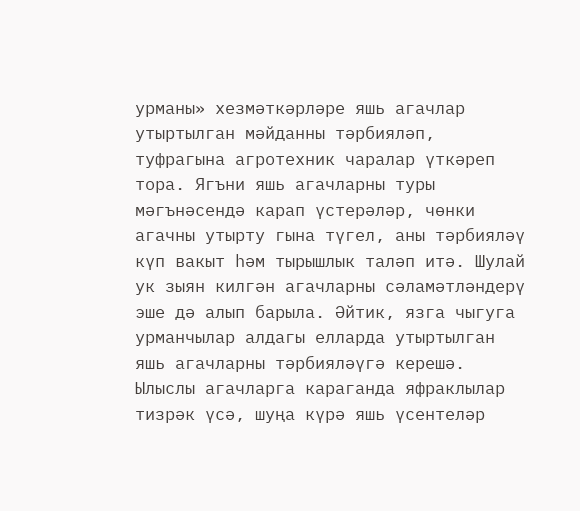урманы» хезмәткәрләре яшь агачлар утыртылган мәйданны тәрбияләп, туфрагына агротехник чаралар үткәреп тора. Ягъни яшь агачларны туры мәгънәсендә карап үстерәләр, чөнки агачны утырту гына түгел, аны тәрбияләү күп вакыт һәм тырышлык таләп итә. Шулай ук зыян килгән агачларны сәламәтләндерү эше дә алып барыла. Әйтик, язга чыгуга урманчылар алдагы елларда утыртылган яшь агачларны тәрбияләүгә керешә. Ылыслы агачларга караганда яфраклылар тизрәк үсә, шуңа күрә яшь үсентеләр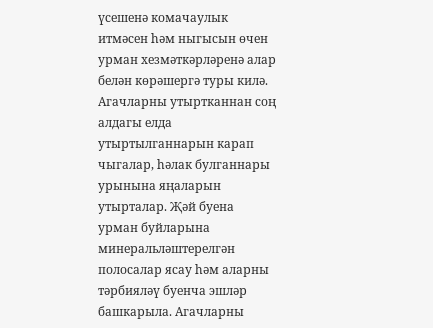үсешенә комачаулык итмәсен һәм ныгысын өчен урман хезмәткәрләренә алар белән көрәшергә туры килә. Агачларны утыртканнан соң алдагы елда утыртылганнарын карап чыгалар, һәлак булганнары урынына яңаларын утырталар. Җәй буена урман буйларына минеральләштерелгән полосалар ясау һәм аларны тәрбияләү буенча эшләр башкарыла. Агачларны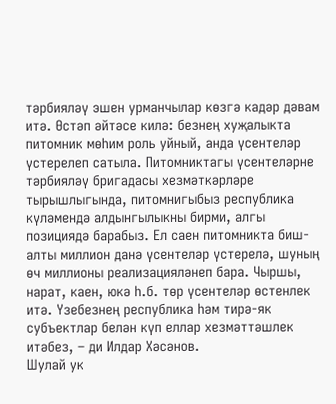тәрбияләү эшен урманчылар көзгә кадәр дәвам итә. Өстәп әйтәсе килә: безнең хуҗалыкта питомник мөһим роль уйный, анда үсентеләр үстерелеп сатыла. Питомниктагы үсентеләрне тәрбияләү бригадасы хезмәткәрләре тырышлыгында, питомнигыбыз республика күләмендә алдынгылыкны бирми, алгы позициядә барабыз. Ел саен питомникта биш-алты миллион данә үсентеләр үстерелә, шуның өч миллионы реализацияләнеп бара. Чыршы, нарат, каен, юкә һ.б. төр үсентеләр өстенлек итә. Үзебезнең республика һәм тирә-як субъектлар белән күп еллар хезмәттәшлек итәбез, – ди Илдар Хәсәнов.
Шулай ук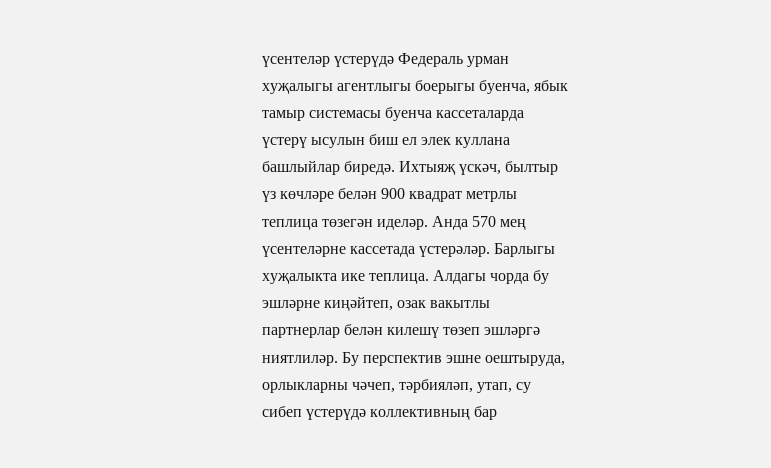үсентеләр үстерүдә Федераль урман хуҗалыгы агентлыгы боерыгы буенча, ябык тамыр системасы буенча кассеталарда үстерү ысулын биш ел элек куллана башлыйлар биредә. Ихтыяҗ үскәч, былтыр үз көчләре белән 900 квадрат метрлы теплица төзегән иделәр. Анда 570 мең үсентеләрне кассетада үстерәләр. Барлыгы хуҗалыкта ике теплица. Алдагы чорда бу эшләрне киңәйтеп, озак вакытлы партнерлар белән килешү төзеп эшләргә ниятлиләр. Бу перспектив эшне оештыруда, орлыкларны чәчеп, тәрбияләп, утап, су сибеп үстерүдә коллективның бар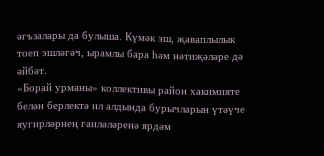әгъзалары да булыша. Күмәк эш, җаваплылык тоеп эшләгәч, ырамлы бара һәм нәтиҗәләре дә әйбәт.
«Борай урманы» коллективы район хакимияте белән берлектә ил алдында бурычларын үтәүче яугирләрнең гаиләләренә ярдәм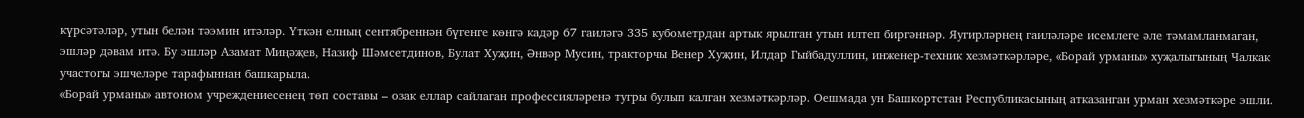күрсәтәләр, утын белән тәэмин итәләр. Үткән елның сентябреннән бүгенге көнгә кадәр 67 гаиләгә 335 кубометрдан артык ярылган утын илтеп биргәннәр. Яугирләрнең гаиләләре исемлеге әле тәмамланмаган, эшләр дәвам итә. Бу эшләр Азамат Миңәҗев, Назиф Шәмсетдинов, Булат Хуҗин, Әнвәр Мусин, тракторчы Венер Хуҗин, Илдар Гыйбадуллин, инженер-техник хезмәткәрләре, «Борай урманы» хуҗалыгының Чалкак участогы эшчеләре тарафыннан башкарыла.
«Борай урманы» автоном учреждениесенең төп составы – озак еллар сайлаган профессияләренә тугры булып калган хезмәткәрләр. Оешмада ун Башкортстан Республикасының атказанган урман хезмәткәре эшли.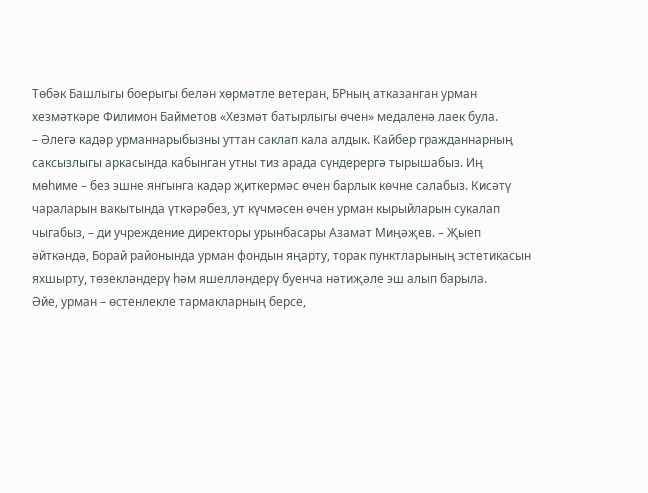Төбәк Башлыгы боерыгы белән хөрмәтле ветеран, БРның атказанган урман хезмәткәре Филимон Байметов «Хезмәт батырлыгы өчен» медаленә лаек була.
– Әлегә кадәр урманнарыбызны уттан саклап кала алдык. Кайбер гражданнарның саксызлыгы аркасында кабынган утны тиз арада сүндерергә тырышабыз. Иң мөһиме – без эшне янгынга кадәр җиткермәс өчен барлык көчне салабыз. Кисәтү чараларын вакытында үткәрәбез, ут күчмәсен өчен урман кырыйларын сукалап чыгабыз, – ди учреждение директоры урынбасары Азамат Миңәҗев. – Җыеп әйткәндә, Борай районында урман фондын яңарту, торак пунктларының эстетикасын яхшырту, төзекләндерү һәм яшелләндерү буенча нәтиҗәле эш алып барыла.
Әйе, урман – өстенлекле тармакларның берсе,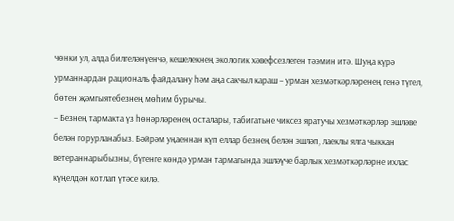чөнки ул, алда билгеләнүенчә, кешелекнең экологик хәвефсезлеген тәэмин итә. Шуңа күрә урманнардан рациональ файдалану һәм аңа сакчыл караш – урман хезмәткәрләренең генә түгел, бөтен җәмгыятебезнең мөһим бурычы.
– Безнең тармакта үз һөнәрләренең осталары, табигатьне чиксез яратучы хезмәткәрләр эшләве белән горурланабыз. Бәйрәм уңаеннан күп еллар безнең белән эшләп, лаеклы ялга чыккан ветераннарыбызны, бүгенге көндә урман тармагында эшләүче барлык хезмәткәрләрне ихлас күңелдән котлап үтәсе килә.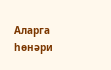Аларга һөнәри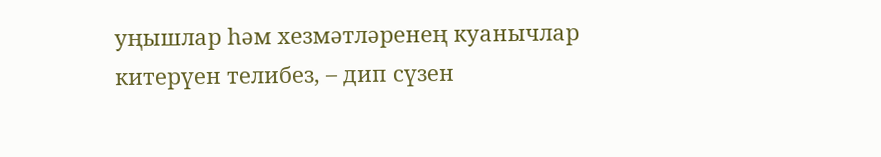уңышлар һәм хезмәтләренең куанычлар китерүен телибез, – дип сүзен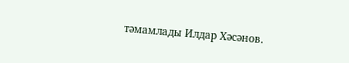тәмамлады Илдар Хәсәнов.